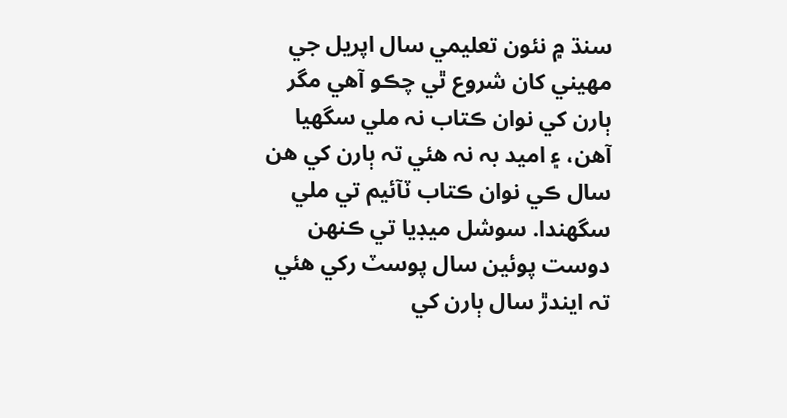سنڌ ۾ نئون تعليمي سال اپريل جي مھيني کان شروع ٿي چڪو آھي مگر ٻارن کي نوان ڪتاب نہ ملي سگھيا آھن، ۽ اميد بہ نہ ھئي تہ ٻارن کي ھن سال ڪي نوان ڪتاب ٽآئيم تي ملي سگھندا. سوشل ميڊيا تي ڪنھن دوست پوئين سال پوسٽ رکي ھئي تہ ايندڙ سال ٻارن کي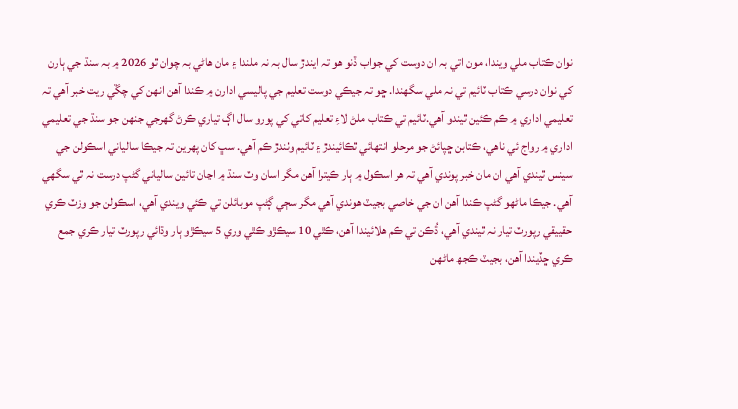نوان ڪتاب ملي ويندا، مون اتي بہ ان دوست کي جواب ڏنو ھو تہ ايندڙ سال بہ نہ ملندا ۽ مان ھاڻي بہ چوان ٿو 2026 ۾ بہ سنڌ جي ٻارن کي نوان درسي ڪتاب ٽائيم تي نہ ملي سگھندا. ڇو تہ جيڪي دوست تعليم جي پاليسي ادارن ۾ ڪندا آھن انھن کي چڱي ريت خبر آھي تہ تعليمي اداري ۾ ڪم ڪئين ٿيندو آھي.ٽائيم تي ڪتاب ملڻ لاءِ تعليم کاتي کي پورو سال اڳ تياري ڪرڻ گھرجي جنھن جو سنڌ جي تعليمي اداري ۾ رواج ئي ناھي، ڪتابن ڇپائڻ جو مرحلو انتھائي ٿڪائيندڙ ۽ ٽائيم وٺندڙ ڪم آھي. سڀ کان پھرين تہ جيڪا سالياني اسڪولن جي سينس ٿيندي آھي ان مان خبر پوندي آھي تہ ھر اسڪول ۾ ٻار ڪيترا آھن مگر اسان وٽ سنڌ ۾ اڃان تائين سالياني گڻپ درست نہ ٿي سگھي آھي. جيڪا ماڻھو گڻپ ڪندا آھن ان جي خاصي بجيٽ ھوندي آھي مگر سڄي ڳڻپ موبائلن تي ڪئي ويندي آهي، اسڪولن جو وزٽ ڪري حقييقي رپورٽ تيار نہ ٿيندي آھي، ڌُڪن تي ڪم ھلائيندا آھن، ڪٿي 10 سيڪڙو ڪٿي وري 5 سيڪڙو ٻار وڌائي رپورٽ تيار ڪري جمع ڪري ڇڏيندا آھن، بجيٽ ڪجھ ماڻھن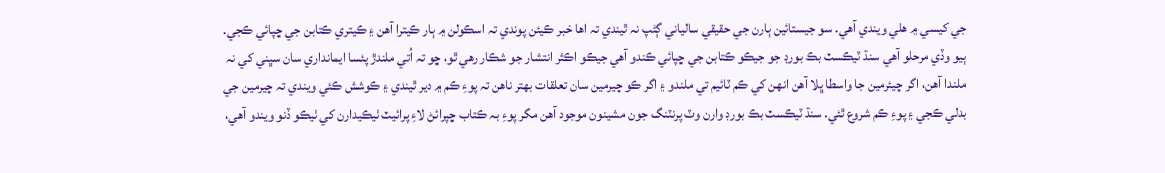جي کيسي ۾ ھلي ويندي آھي. سو جيستائين ٻارن جي حقيقي سالياني ڳڻپ نہ ٿيندي تہ اھا خبر ڪيئن پوندي تہ اسڪولن ۾ ٻار ڪيترا آھن ۽ ڪيتري ڪتابن جي ڇپائي ڪجي.
ٻيو وڏي مرحلو آھي سنڌ ٽيڪسٽ بڪ بورڊ جو جيڪو ڪتابن جي ڇپائي ڪندو آھي جيڪو اڪثر انتشار جو شڪار رھي ٿو، ڇو تہ اُتي ملندڙ پئسا ايمانداري سان سڀني کي نہ ملندا آھن، اگر چيئرمين جا واسطا ڀلا آھن انھن کي ڪم ٽائيم تي ملندو ۽ اگر ڪو چيرمين سان تعلقات بھتر ناھن تہ پوءِ ڪم ۾ دير ٿيندي ۽ ڪوشش ڪئي ويندي تہ چيرمين جي بدلي ڪجي ۽ پوءِ ڪم شروع ٿئي. سنڌ ٽيڪسٽ بڪ بورڊ وارن وٽ پرنٽنگ جون مشينون موجود آھن مگر پوءِ بہ ڪتاب ڇپرائڻ لاءِ پرائيٽ ٺيڪيدارن کي ٺيڪو ڏنو ويندو آھي،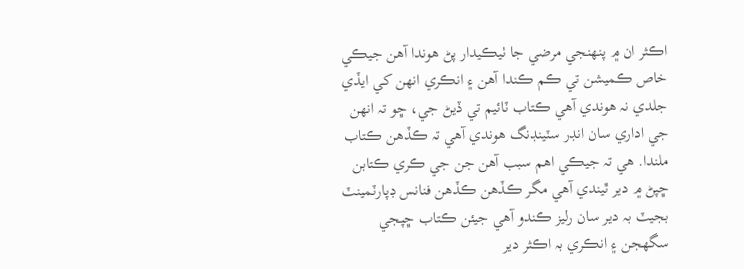اڪثر ان ۾ پنھنجي مرضي جا ٺيڪيدار پڻ ھوندا آھن جيڪي خاص ڪميشن تي ڪم ڪندا آھن ۽ انڪري انھن کي ايڏي جلدي نہ ھوندي آھي ڪتاب ٽائيم تي ڏيڻ جي، ڇو تہ انھن جي اداري سان انڊر سٽينڊنگ ھوندي آھي تہ ڪڏھن ڪتاب ملندا. ھي تہ جيڪي اھم سبب آھن جن جي ڪري ڪتابن ڇپڻ ۾ دير ٿيندي آھي مگر ڪڏھن ڪڏھن فنانس ڊپارٽمينٽ بجيٽ بہ دير سان رليز ڪندو آھي جيئن ڪتاب ڇپجي سگھجن ۽ انڪري بہ اڪثر دير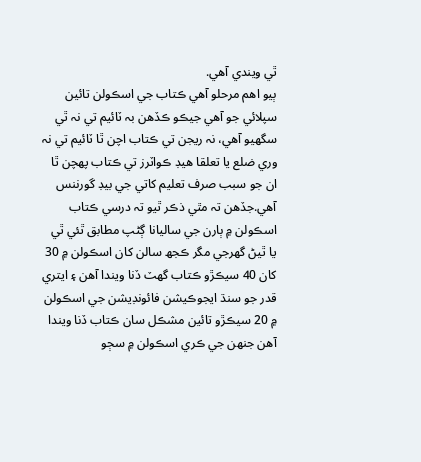ٿي ويندي آھي.
ٻيو اھم مرحلو آھي ڪتاب جي اسڪولن تائين سپلائي جو آھي جيڪو ڪڏھن بہ ٽائيم تي نہ ٿي سگھيو آھي، نہ ريجن تي ڪتاب اچن ٿا ٽائيم تي نہ وري ضلع يا تعلقا ھيڊ ڪواٽرز تي ڪتاب پھچن ٿا ان جو سبب صرف تعليم کاتي جي بيڊ گورننس آھي.جڏھن تہ مٿي ذڪر ٿيو تہ درسي ڪتاب اسڪولن ۾ ٻارن جي ساليانا ڳڻپ مطابق ٿئي ٿي يا ٿيڻ گھرجي مگر ڪجھ سالن کان اسڪولن ۾ 30 کان 40 سيڪڙو ڪتاب گھٽ ڏنا ويندا آھن ۽ ايتري قدر جو سنڌ ايجوڪيشن فائونڊيشن جي اسڪولن ۾ 20 سيڪڙو تائين مشڪل سان ڪتاب ڏنا ويندا آھن جنھن جي ڪري اسڪولن ۾ سڄو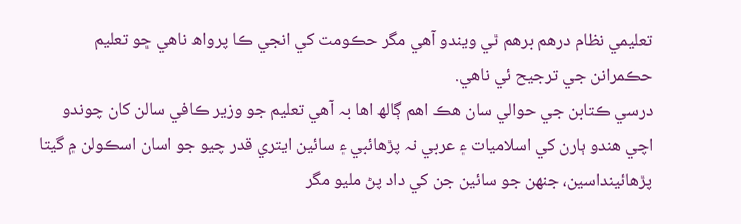تعليمي نظام درھم برھم ٿي ويندو آھي مگر حڪومت کي انجي ڪا پرواھ ناھي ڇو تعليم حڪمرانن جي ترجيح ئي ناھي.
درسي ڪتابن جي حوالي سان ھڪ اھم ڳالھ اھا بہ آھي تعليم جو وزير ڪافي سالن کان چوندو اچي ھندو ٻارن کي اسلاميات ۽ عربي نہ پڙھائبي ۽ سائين ايتري قدر چيو جو اسان اسڪولن ۾ گيتا پڙھائينداسين، جنهن جو سائين جن کي داد پڻ مليو مگر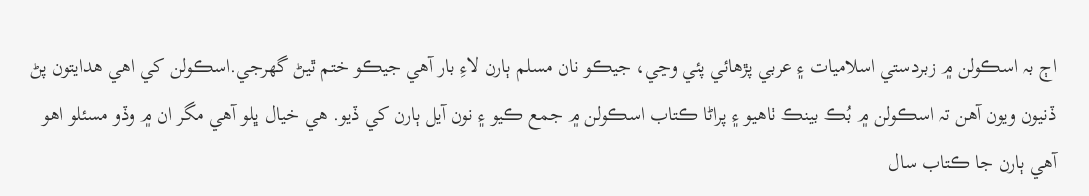اڄ بہ اسڪولن ۾ زبردستي اسلاميات ۽ عربي پڙھائي پئي وڃي، جيڪو نان مسلم ٻارن لاءِ بار آھي جيڪو ختم ٿيڻ گھرجي.اسڪولن کي اھي ھدايتون پڻ ڏنيون ويون آھن تہ اسڪولن ۾ بُڪ بينڪ ٺاھيو ۽ پراڻا ڪتاب اسڪولن ۾ جمع ڪيو ۽ نون آيل ٻارن کي ڏيو. ھي خيال ڀلو آھي مگر ان ۾ وڏو مسئلو اھو آھي ٻارن جا ڪتاب سال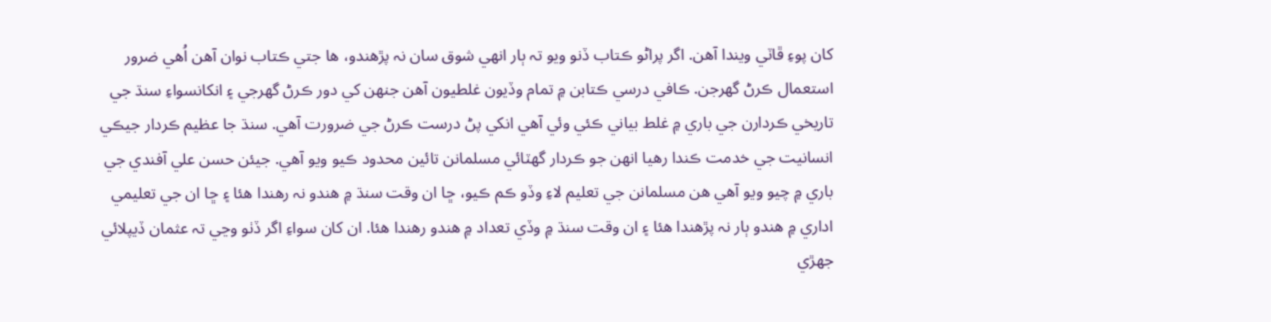کان پوءِ ڦاٽي ويندا آھن. اگر پراڻو ڪتاب ڏنو ويو تہ ٻار انھي شوق سان نہ پڙھندو، ھا جتي ڪتاب نوان آھن اُھي ضرور استعمال ڪرڻ گھرجن. ڪافي درسي ڪتابن ۾ تمام وڏيون غلطيون آھن جنھن کي دور ڪرڻ گھرجي ۽ انکانسواءِ سنڌ جي تاريخي ڪردارن جي باري ۾ غلط بياني ڪئي وئي آھي انکي پڻ درست ڪرڻ جي ضرورت آھي. سنڌ جا عظيم ڪردار جيڪي انسانيت جي خدمت ڪندا رھيا انھن جو ڪردار گھٽائي مسلمانن تائين محدود ڪيو ويو آھي. جيئن حسن علي آفندي جي باري ۾ چيو ويو آھي ھن مسلمانن جي تعليم لاءِ وڏو ڪم ڪيو، ڇا ان وقت سنڌ ۾ ھندو نہ رھندا ھئا ۽ ڇا ان جي تعليمي اداري ۾ ھندو ٻار نہ پڙھندا ھئا ۽ ان وقت سنڌ ۾ وڏي تعداد ۾ ھندو رھندا ھئا. ان کان سواءِ اگر ڏٺو وڃي تہ عثمان ڏيپلائي جھڙي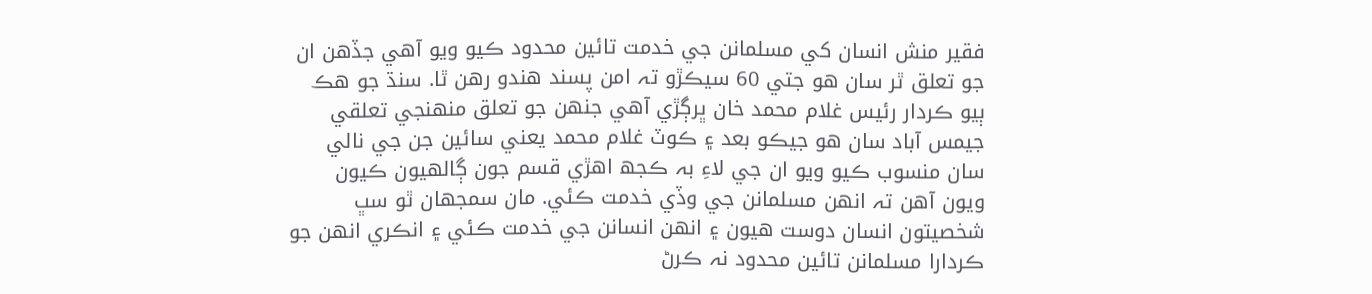فقير منش انسان کي مسلمانن جي خدمت تائين محدود ڪيو ويو آھي جڏھن ان جو تعلق ٿر سان ھو جتي 60 سيڪڙو تہ امن پسند ھندو رھن ٿا. سنڌ جو ھڪ ٻيو ڪردار رئيس غلام محمد خان ڀرڳڙي آھي جنھن جو تعلق منھنجي تعلقي جيمس آباد سان ھو جيڪو بعد ۽ ڪوٽ غلام محمد يعني سائين جن جي نالي سان منسوب ڪيو ويو ان جي لاءِ بہ ڪجھ اھڙي قسم جون ڳالھيون ڪيون ويون آھن تہ انھن مسلمانن جي وڏي خدمت ڪئي. مان سمجھان ٿو سڀ شخصيتون انسان دوست ھيون ۽ انھن انسانن جي خدمت ڪئي ۽ انڪري انھن جو ڪردارا مسلمانن تائين محدود نہ ڪرڻ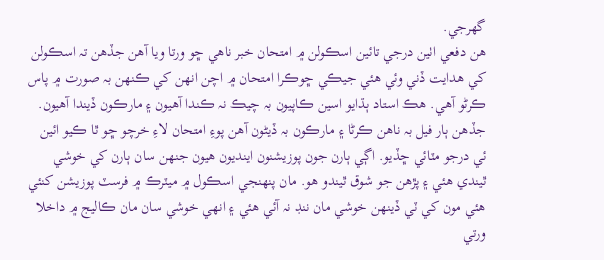گھرجي.
ھن دفعي اٺين درجي تائين اسڪولن ۾ امتحان خبر ناھي ڇو ورتا ويا آھن جڏھن تہ اسڪولن کي ھدايت ڏني وئي ھئي جيڪي ڇوڪرا امتحان ۾ اچن انھن کي ڪنھن بہ صورت ۾ پاس ڪرڻو آھي. ھڪ استاد ٻڌايو اسين ڪاپيون بہ چيڪ نہ ڪندا آھيون ۽ مارڪون ڏيندا آھيون. جڏھن ٻار فيل بہ ناھن ڪرڻا ۽ مارڪون بہ ڏيڻون آھن پوءِ امتحان لاءِ خرچو ڇو ٿا ڪيو ائين ئي درجو مٽائي ڇڏيو. اڳي ٻارن جون پوزيشنون اينديون ھيون جنھن سان ٻارن کي خوشي ٿيندي ھئي ۽ پڙھن جو شوق ٿيندو ھو. مان پنھنجي اسڪول ۾ ميٽرڪ ۾ فرسٽ پوزيشن کنئي ھئي مون کي ٽي ڏينھن خوشي مان ننڊ نہ آئي ھئي ۽ انھي خوشي سان مان ڪاليج ۾ داخلا ورتي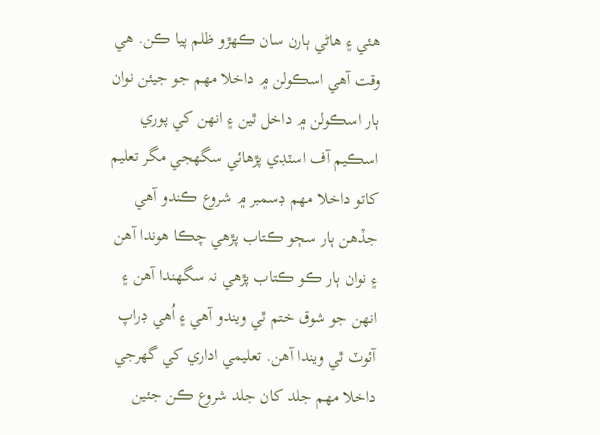ھئي ۽ ھاڻي ٻارن سان ڪھڙو ظلم پيا ڪن. ھي وقت آھي اسڪولن ۾ داخلا مھم جو جيئن نوان ٻار اسڪولن ۾ داخل ٿين ۽ انھن کي پوري اسڪيم آف اسٽڊي پڙھائي سگھجي مگر تعليم کاتو داخلا مھم ڊسمبر ۾ شروع ڪندو آھي جڏھن ٻار سڄو ڪتاب پڙھي چڪا ھوندا آھن ۽ نوان ٻار ڪو ڪتاب پڙھي نہ سگھندا آھن ۽ انھن جو شوق ختم ٿي ويندو آھي ۽ اُھي ڊراپ آئوٽ ٿي ويندا آھن. تعليمي اداري کي گھرجي داخلا مھم جلد کان جلد شروع ڪن جئين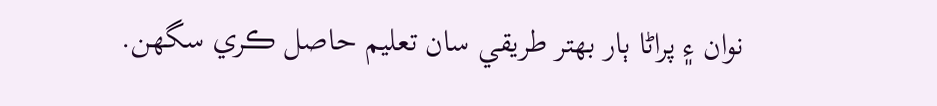نوان ۽ پراڻا ٻار بھتر طريقي سان تعليم حاصل ڪري سگھن.